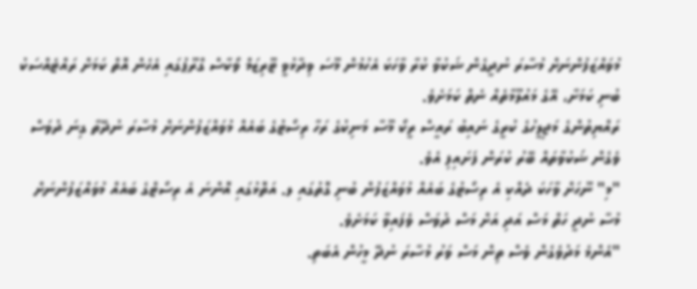މުވައްޒަފުންނަށް މުސާރަ ނުދީގެން ޝަކުވާ ކުރާ ވާހަކަ އެހުމުން މޫސަ ވިދާޅުވީ ޓޫރިޒަމް ވޯކާސް ގްރޫޕުގައި އެހެން އޮތް ކަމަށް ރައްޓެއްސަކު ބުނި ކަމަށާ، އޭގެ މައުލޫމާތެއް ނެތް ކަމަށެވެ.
ރައްޔިތުންގެ މަޖިލީހުގެ ކުރީގެ ނައިބު ރައީސް ރީކޯ މޫސާ މަނިކުގެ ރަހާ ރިސޯޓުގެ ބައެއް މުވައްޒަފުންނަށް މުސާރަ ނުދޭތާ ގިނަ ދުވަސް ވެގެން ޝަކުވާތައް ބޭރު ކުރަން ފަށައިފި އެވެ.
"މި" ނޫހަށް ވާހަކަ ދެއްކި އެ ރިސޯޓުގެ ބައެއް މުވައްޒަފުން ބުނި ގޮތުގައި ލ. އަތޮޅުގައި އޮންނަ އެ ރިސޯޓްގެ ބައެއް މުވައްޒަފުންނަށް މުސާ ނުދީ ހަތް މަސް އަދި އަށް މަސް ދުވަސް ވެފައިވާ ކަމަށެވެ.
"އެންމެ މަދުވެގެން ވެސް ތިން މަސް ވަރު މުސާރަ ނުދޭ މީހުން އެބަތި.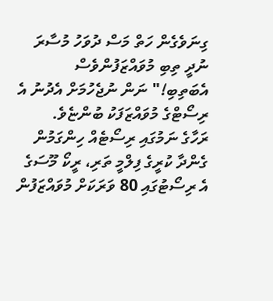ގިނަވެގެން ހަތް މަސް ދުވަހު މުސާރަ ނުދީ ތިބި މުވައްޒަފުންވެސް އެބަތިބި!" ނަން ނުޖެހުމަށް އެދުނު އެ ރިސޯޓްގެ މުވައްޒަފަކު ބުންޏެވެ.
ރަހާގެ ނަމުގައި ރިސޯޓެއް ހިންގަމުން ގެންދާ ކުރީގެ ފިލްމީ ތަރި، ރީކޯ މޫސަގެ އެ ރިސޯޓުގައި 80 ވަރަކަށް މުވައްޒަފުން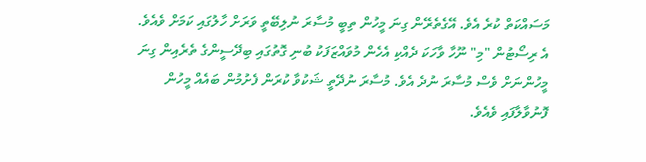މަސައްކަތް ކުރެ އެވެ. އޭގެތެރޭން ގިނަ މީހުން ތިބީ މުސާރަ ނުލިބޭތީ ވަރަށް ހާލުގައި ކަމަށް ވެއެވެ.
އެ ރިސޯޓުން "މި" ނޫހާ ވާހަކަ ދެއްކި އެހެން މުވައްޒަފަކު ބުނި ގޮތުގައި ބިދޭސީންގެ ތެރެއިން ގިނަ މީހުންނަށް ވެސް މުސާރަ ނުދެ އެވެ. މުސާރަ ނުދޭތީ ޝަކުވާ ކުރަން ފެށުމުން ބައެއް މީހުން ފޮނުވާލާފައި ވެއެވެ.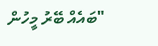"ބައެއް ބޭރު މީހުން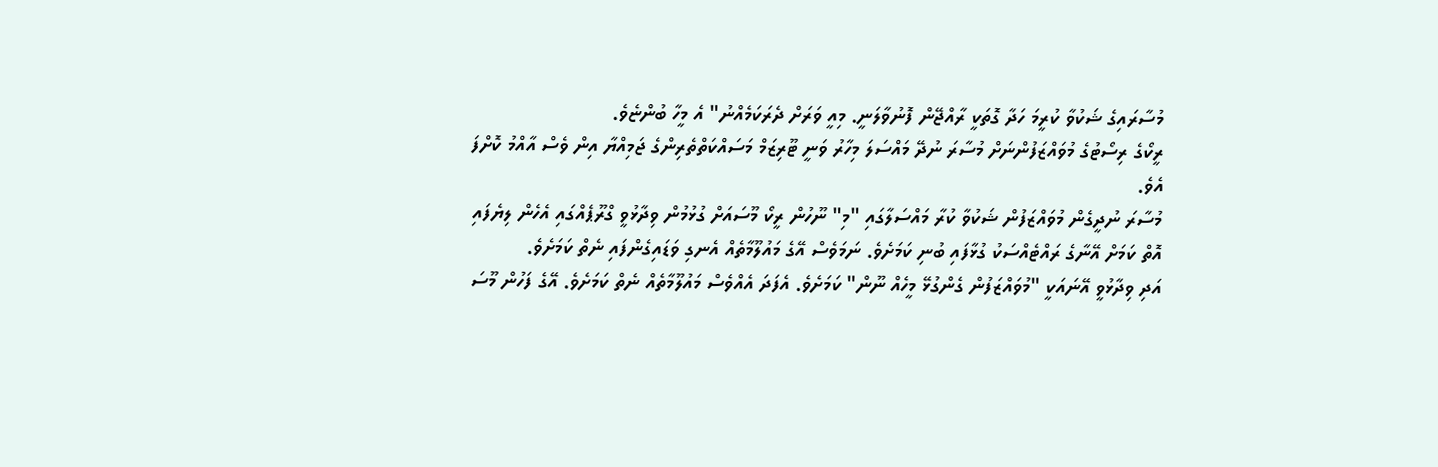މުސާރައިގެ ޝަކުވާ ކުރީމަ ހަދާ ގޮތަކީ ރާއްޖޭން ފޮނުވާލަނީ. މިއީ ވަރަށް ދެރަކަމެއްނު" އެ މީހާ ބުންޏެވެ.
ރީކޯގެ ރިސޯޓުގެ މުވައްޒަފުންނަށް މުސާރަ ނުދޭ މައްސަލަ މިހާރު ވަނީ ޓޫރިޒަމް މަސައްކަތްތެރިންގެ ޖަމިއްޔާ އިން ވެސް އާއްމު ކޮށްފަ އެވެ.
މުސާރަ ނުދީގެން މުވައްޒަފުން ޝަކުވާ ކުރާ މައްސަލާގައި "މި" ނޫހުން ރީކޯ މޫސައަށް ގުޅުމުން ވިދާޅުވީ ގްރޫޕެއްގައި އެހެން ލިޔެފައި އޮތް ކަމަށް އޭނާގެ ރައްޓެއްސަކު ގުޅާފައި ބުނި ކަމަށެވެ. ނަމަވެސް އޭގެ މައުލޫމާތެއް އެނގި ވަޑައިގެންފައި ނެތް ކަމަށެވެ.
އަދި ވިދާޅުވީ އޭނައަކީ "މުވައްޒަފުން ގެންގުޅޭ މީހެއް ނޫން" ކަމަށެވެ. އެފަދަ އެއްވެސް މައުލޫމާތެއް ނެތް ކަމަށެވެ. އޭގެ ފަހުން މޫސަ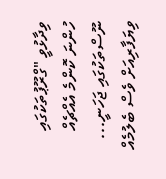ވިދާޅުވީ "ގްރޫޕުތަކުގައި ހުންނަ ކޮންމެ އެއްޗެއް ނޫސްތަކުގައި ޖަހަނީ... ވިޔަފާރިއަށް ވެސް ބެލުމެއް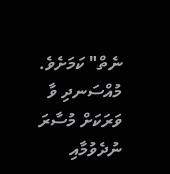ނެތް" ކަމަށެވެ.
މުއްސަނދި ވާ ވަރަކަށް މުސާރަ ނުދެވުމާއި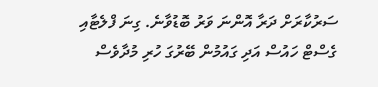ސަރުކާރަށް ދަރާ އޮންނަ ވަރު ބޮޑުވާނެ. ގިނަ ފްލެޓާއި ގެސްޓް ހައުސް އަދި ގައުމުން ބޭރުގަ ހުރި މުދާވެސް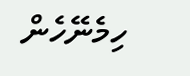ހިމެނޭހެން